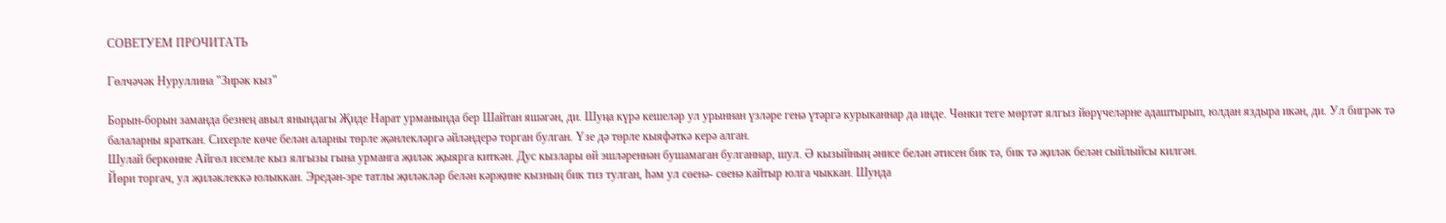СОВЕТУЕМ ПРОЧИТАТЬ

Гөлчәчәк Нуруллина "Зирәк кыз"

Борын-борын заманда безнең авыл янындагы Җиде Нарат урманында бер Шайтан яшәгән, ди. Шуңа күрә кешеләр ул урыннан үзләре генә үтәргә курыканнар да инде. Чөнки теге мөртәт ялгыз йөрүчеләрне адаштырып, юлдан яздыра икән, ди. Ул бигрәк тә балаларны яраткан. Сихерле көче белән аларны төрле җәнлекләргә әйләндерә торган булган. Үзе дә төрле кыяфәткә керә алган.
Шулай беркөнне Айгөл исемле кыз ялгызы гына урманга җиләк җыярга киткән. Дус кызлары өй эшләреннән бушамаган булганнар, шул. Ә кызыйның әнисе белән әтисен бик тә, бик тә җиләк белән сыйлыйсы килгән.
Йөри торгач, ул җиләклеккә юлыккан. Эредән-эре татлы җиләкләр белән кәрҗине кызның бик тиз тулган, һәм ул сөенә- сөенә кайтыр юлга чыккан. Шунда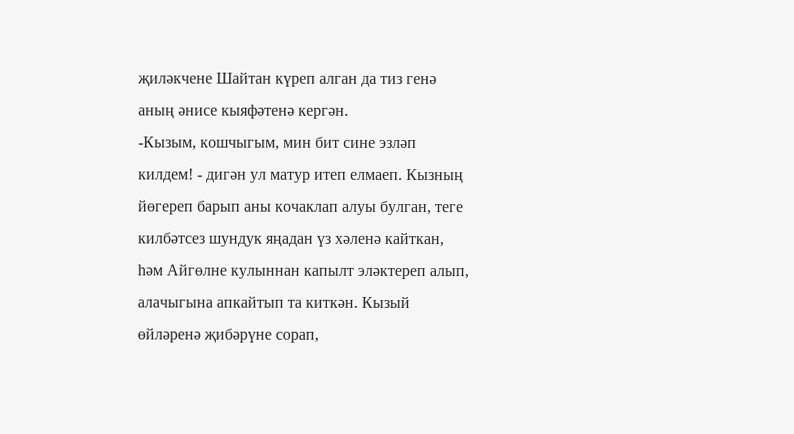җиләкчене Шайтан күреп алган да тиз генә аның әнисе кыяфәтенә кергән.
-Кызым, кошчыгым, мин бит сине эзләп килдем! - дигән ул матур итеп елмаеп. Кызның йөгереп барып аны кочаклап алуы булган, теге килбәтсез шундук яңадан үз хәленә кайткан, һәм Айгөлне кулыннан капылт эләктереп алып, алачыгына апкайтып та киткән. Кызый өйләренә җибәрүне сорап,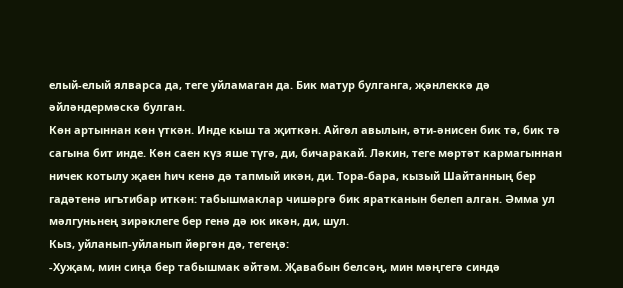елый-елый ялварса да, теге уйламаган да. Бик матур булганга, җәнлеккә дә әйләндермәскә булган.
Көн артыннан көн үткән. Инде кыш та җиткән. Айгөл авылын, әти-әнисен бик тә, бик тә сагына бит инде. Көн саен күз яше түгә, ди, бичаракай. Ләкин, теге мөртәт кармагыннан ничек котылу җаен һич кенә дә тапмый икән, ди. Тора-бара, кызый Шайтанның бер гадәтенә игътибар иткән: табышмаклар чишәргә бик яратканын белеп алган. Әмма ул мәлгуньнең зирәклеге бер генә дә юк икән, ди, шул.
Кыз, уйланып-уйланып йөргән дә, тегеңә:
-Хуҗам, мин сиңа бер табышмак әйтәм. Җавабын белсәң, мин мәңгегә синдә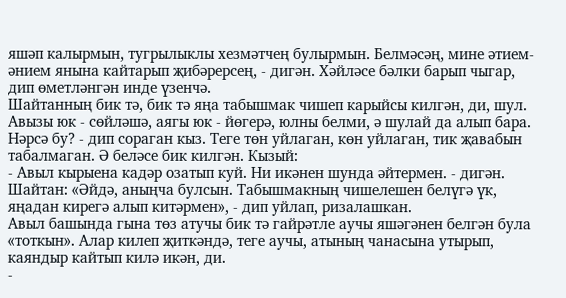яшәп калырмын, тугрылыклы хезмәтчең булырмын. Белмәсәң, мине әтием-әнием янына кайтарып җибәрерсең, - дигән. Хәйләсе бәлки барып чыгар, дип өметләнгән инде үзенчә.
Шайтанның бик тә, бик тә яңа табышмак чишеп карыйсы килгән, ди, шул.
Авызы юк - сөйләшә, аягы юк - йөгерә, юлны белми, ә шулай да алып бара. Нәрсә бу? - дип сораган кыз. Теге төн уйлаган, көн уйлаган, тик җавабын табалмаган. Ә беләсе бик килгән. Кызый:
- Авыл кырыена кадәр озатып куй. Ни икәнен шунда әйтермен. - дигән.
Шайтан: «Әйдә, аныңча булсын. Табышмакның чишелешен белүгә үк, яңадан кирегә алып китәрмен», - дип уйлап, ризалашкан.
Авыл башында гына төз атучы бик тә гайрәтле аучы яшәгәнен белгән була «тоткын». Алар килеп җиткәндә, теге аучы, атының чанасына утырып, каяндыр кайтып килә икән, ди.
-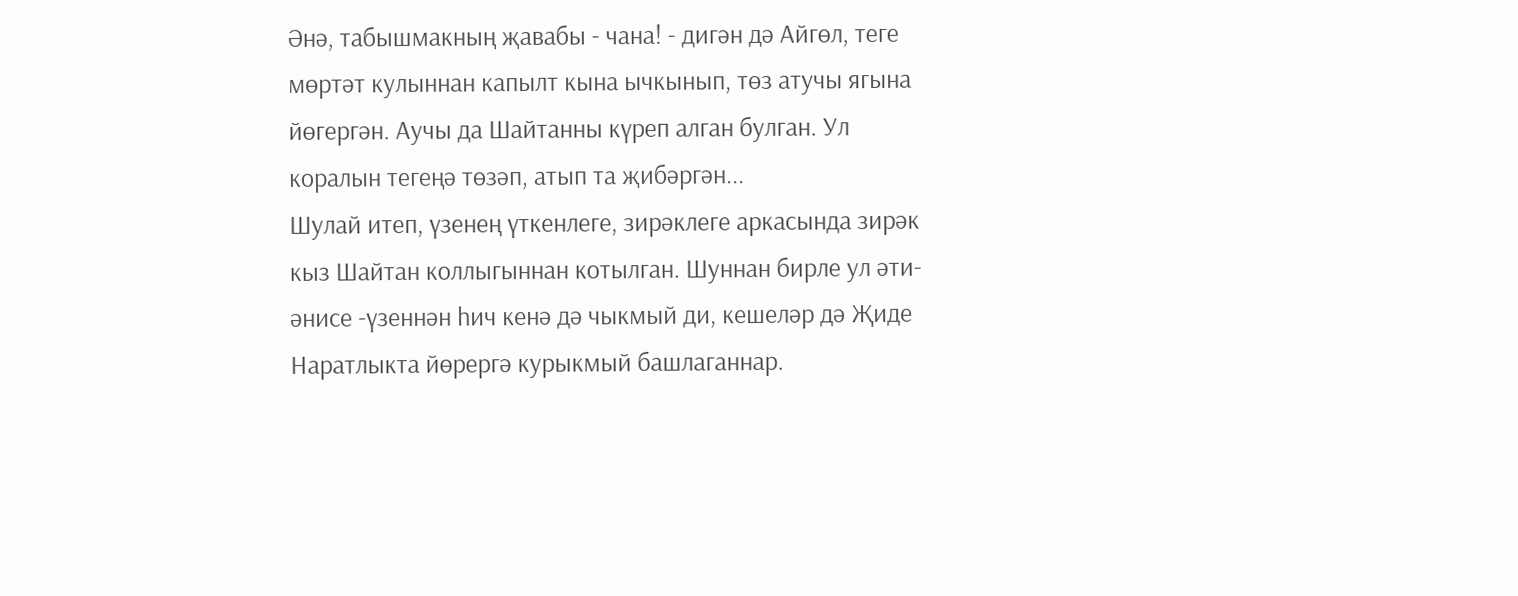Әнә, табышмакның җавабы - чана! - дигән дә Айгөл, теге мөртәт кулыннан капылт кына ычкынып, төз атучы ягына йөгергән. Аучы да Шайтанны күреп алган булган. Ул коралын тегеңә төзәп, атып та җибәргән...
Шулай итеп, үзенең үткенлеге, зирәклеге аркасында зирәк кыз Шайтан коллыгыннан котылган. Шуннан бирле ул әти-әнисе -үзеннән һич кенә дә чыкмый ди, кешеләр дә Җиде Наратлыкта йөрергә курыкмый башлаганнар.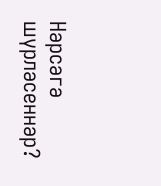Нәрсәгә шүрләсеннәр?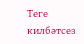Теге килбәтсез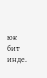юк бит инде.